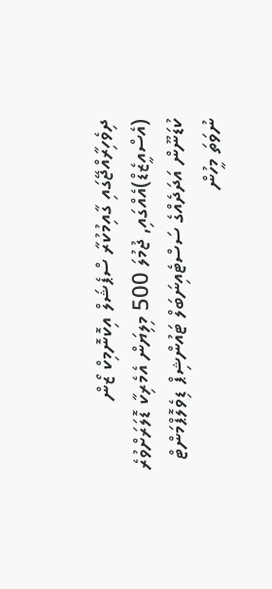ދިވެހިރާއްޖޭގައި ގާއިމުކުރާ ސްޕެޝަލް އިކޮނޮމިކް ޒޯން (އެސްއީޒެޑް)އެއްގައި, ޖުމުލަ 500 މިލިޔަން އެމެރިކާ ޑޮލަރަށްވުރެ ކުޑަނޫން އަދަދެއްގެ ސަސްޓެއިނަބަލް ޓައުންޝިޕް ޑިވެލޮޕްމަންޓް ނުވަތަ މީހުން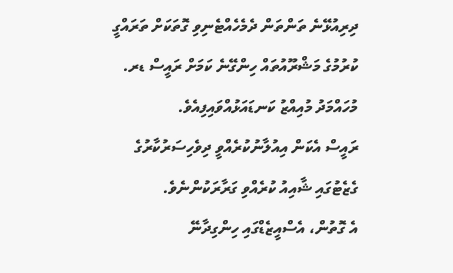ދިރިއުޅޭނެ ތަންތަން ދެމެހެއްޓެނިވި ގޮތަކަށް ތަރައްގީ ކުރުމުގެ މަޝްރޫއުތައް ހިންގޭނެ ކަމަށް ރައީސް ޑރ. މުހައްމަދު މުއިއްޒު ކަނޑައަޅުއްވައިފިއެވެ.
ރައީސް އެކަން އިއުލާނުކުރެއްވީ ދިވެހިސަރުކާރުގެ ގެޒެޓުގައި ޝާއިއު ކުރެއްވި ގަރާރަކުންނެވެ.
އެ ގޮތުން، އެސްއީޒެޑްގައި ހިންގިދާނޭ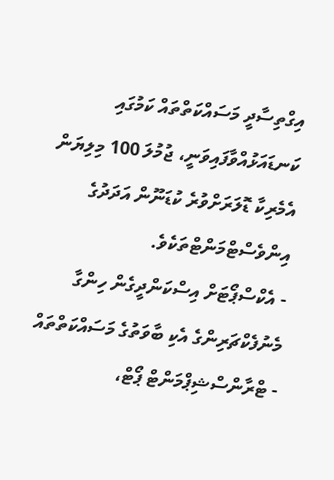އިގްތިސާދީ މަސައްކަތްތައް ކަމުގައި ކަނޑައަޅުއްވާފައިވަނީ، ޖުމުލަ 100 މިލިޔަން އެމެރިކާ ޑޮލަރަށްވުރެ ކުޑަނޫން އަދަދުގެ އިންވެސްޓްމަންޓްތަކެވެ.
- އެކްސްޕޯޓަށް އިސްކަންދީގެން ހިންގާ މެނުފެކްޗަރިންގެ އެކި ބާވަތުގެ މަސައްކަތްތައް
- ޓްރާންސްޝިޕްމަންޓް ޕޯޓް،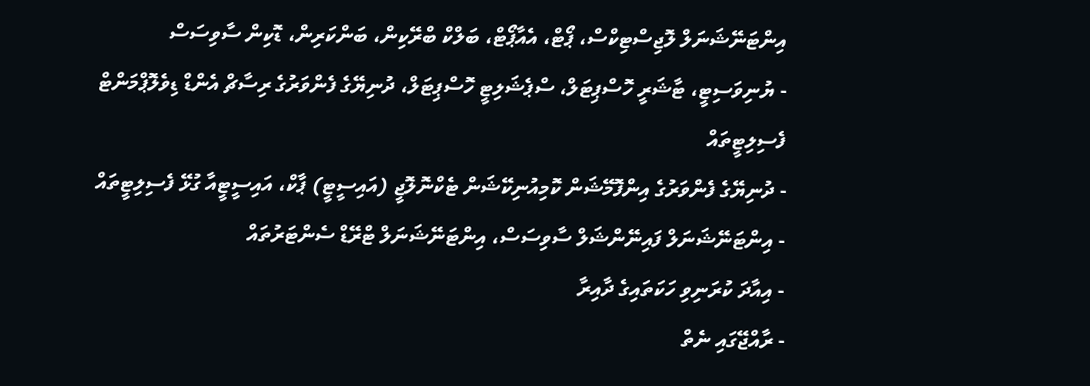އިންޓަނޭޝަނަލް ލޮޖިސްޓިކްސް، ޕޯޓް، އެއާޕޯޓް، ބަލްކް ބްރޭކިން، ބަންކަރިން، ޑޮކިން ސާވިސަސް
- ޔުނިވަސިޓީ، ޓާޝަރީ ހޮސްޕިޓަލް، ސްޕެޝަލިޓީ ހޮސްޕިޓަލް، ދުނިޔޭގެ ފެންވަރުގެ ރިސާޗް އެންޑް ޑިވެލޮޕްމަންޓް ފެސިލިޓީތައް
- ދުނިޔޭގެ ފެންވަރުގެ އިންފޮމޭޝަން ކޮމިއުނިކޭޝަން ޓެކްނޮލޮޖީ (އައިސީޓީ) ޕާކް، އައިސީޓީއާ ގުޅޭ ފެސިލިޓީތައް
- އިންޓަނޭޝަނަލް ފައިނޭންޝަލް ސާވިސަސް، އިންޓަނޭޝަނަލް ޓްރޭޑް ސެންޓަރުތައް
- އިއާދަ ކުރަނިވި ހަކަތައިގެ ދާއިރާ
- ރާއްޖޭގައި ނެތް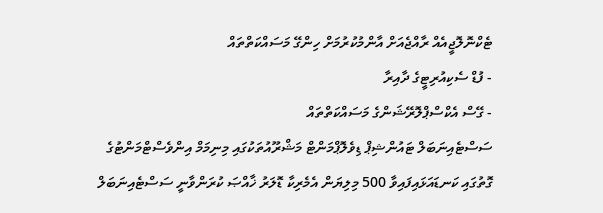ޓެކްނޮލޮޖީއެއް ރާއްޖެއަށް އާންމުކުރުމަށް ހިންގޭ މަސައްކަތްތައް
- ފުޑް ސެކިއުރިޓީގެ ދާއިރާ
- ގޭސް އެކްސްޕްލޮރޭޝަންގެ މަސައްކަތްތައް
ސަސްޓެއިނަބަލް ޓައުންޝިޕް ޑިވެލޮޕްމަންޓް މަޝްރޫއުތަކުގައި މިނިމަމް އިންވެސްޓްމަންޓުގެ ގޮތުގައި ކަނޑައަޅައިފައިވާ 500 މިލިޔަން އެމެރިކާ ޑޮލަރު ޚާއްޞަ ކުރަންވާނީ ސަސްޓެއިނަބަލް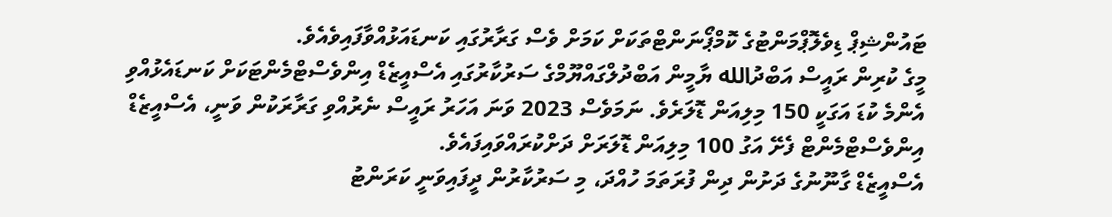ޓައުންޝިޕް ޑިވެލޮޕްމަންޓުގެ ކޮމްޕޯނަންޓްތަކަށް ކަމަށް ވެސް ގަރާރުގައި ކަނޑައަޅުއްވާފައިވެއެވެ.
މީގެ ކުރިން ރައީސް އަބްދުالله ޔާމީން އަބްދުލްގައްޔޫމްގެ ސަރުކާރުގައި އެސްއީޒެޑް އިންވެސްޓްމެންޓަކަށް ކަނޑައެޅުއްވި އެންމެ ކުޑަ އަގަކީ 150 މިލިއަން ޑޮލަރެވެ. ނަމަވެސް 2023 ވަނަ އަހަރު ރައީސް ނެރުއްވި ގަރާރަކުން ވަނީ، އެސްއީޒެޑް އިންވެސްޓްމެންޓް ފެށޭ އަގު 100 މިލިއަން ޑޮލަރަށް ދަށްކުރައްވައިފައެވެ.
އެސްއީޒެޑް ގާނޫނުގެ ދަށުން ދިން ފުރަތަމަ ހުއްދަ، މި ސަރުކާރުން ދީފައިވަނީ ކަރަންޓު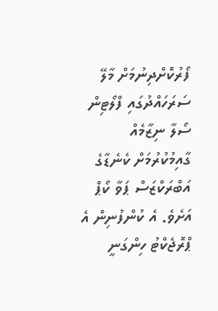ފޯރުކޮށްދިނުމަށް މާލޭ ސަރަހައްދުގައި ފްލޯޓިން ސޯލާ ނިޒާމެއް ގާއިމުކުރުމަށް ކެނެޑާގެ އަބްރަކްޒަސް ޕަވާ ކޯޕް އަށެވެ. އެ ކުންފުނިން އެ ޕްރޮޖެކްޓު ހިންގަނީ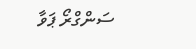ސަންގްރޯ ޕަވާ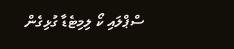ސްޕްލައި ކޯ ލިމިޓެޑާ ގުޅިގެން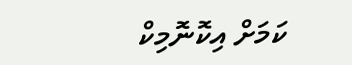ކަމަށް އިކޮނޮމިކް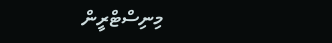މިނިސްޓްރީން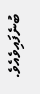ބުނެފައިވެއެވެ.